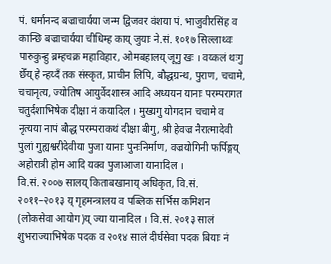पं. धर्मानन्द बज्राचार्यया जन्म द्विजवर वंशया पं. भाजुवीरसिंह व कान्छि बज्राचार्यया चीधिम्ह काय् जुयाः ने.सं. १०१७ सिल्लाथ्वः पारुकुन्हु ब्रम्हचक्र महाविहार, ओमबहालय् जूगु खः । वय्कलं थःगु छेँय् हे न्हय्दँ तक संस्कृत, प्राचीन लिपि, बौद्धग्रन्थ, पुराण, चचामे, चचानृत्य, ज्योतिष आयुर्वेदशास्त्र आदि अध्ययन यानाः परम्परागत चतुर्दशाभिषेक दीक्षा नं कयादिल । मुख्यगु योगदान चचामे व नृत्यया नापं बौद्ध परम्पराकथं दीक्षा बीगु, श्री हेवज्र नैरात्मादेवी पुलां गुह्यश्वरीदेवीया पुजा यानाः पुनःनिर्माण, वज्रयोगिनी फर्पिङ्गय् अहोरात्री होम आदि यक्व पुजाआजा यानादिल ।
वि.सं. २००७ सालय् किताबखानाय् अधिकृत, वि.सं. २०११–२०१३ य् गृहमन्त्रालय व पब्लिक सर्भिस कमिशन (लोकसेवा आयोग)य् ज्या यानादिल । वि.सं. २०१३ सालं शुभराज्याभिषेक पदक व २०१४ सालं दीर्घसेवा पदक बियाः नं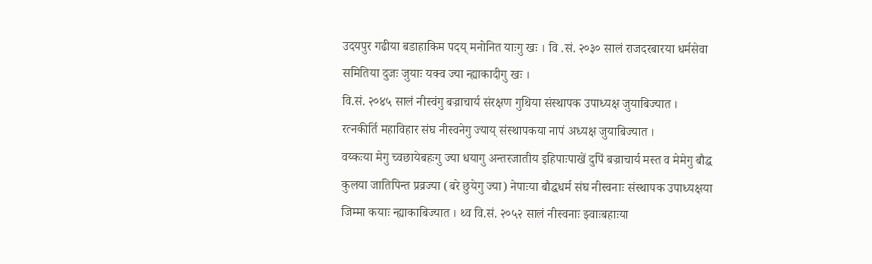उदयपुर गढीया बडाहाकिम पदय् मनोनित याःगु खः । वि .सं. २०३० सालं राजदरबारया धर्मसेवा समितिया दुजः जुयाः यक्व ज्या न्ह्याकादीगु खः ।
वि.सं. २०४५ सालं नीस्वंगु बज्राचार्य संरक्षण गुथिया संस्थापक उपाध्यक्ष जुयाबिज्यात । रत्नकीर्ति महाविहार संघ नीस्वनेगु ज्याय् संस्थापकया नापं अध्यक्ष जुयाबिज्यात ।
वय्कःया मेगु च्वछायेबहःगु ज्या धयागु अन्तरजातीय इहिपाःपाखें दुपिं बज्राचार्य मस्त व मेमेगु बौद्ध कुलया जातिपिन्त प्रव्रज्या (बरे छुयेगु ज्या) नेपाःया बौद्धधर्म संघ नीस्वनाः संस्थापक उपाध्यक्षया जिम्मा कयाः न्ह्याकाबिज्यात । थ्व वि.सं. २०५२ सालं नीस्वनाः झ्वाःबहाःया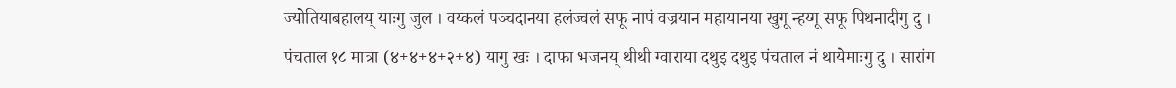ज्योतियाबहालय् याःगु जुल । वय्कलं पञ्चदानया हलंज्वलं सफू नापं वज्रयान महायानया खुगू न्हय्गू सफू पिथनादीगु दु ।
पंचताल १८ मात्रा (४+४+४+२+४) यागु खः । दाफा भजनय् थीथी ग्वाराया दथुइ दथुइ पंचताल नं थायेमाःगु दु । सारांग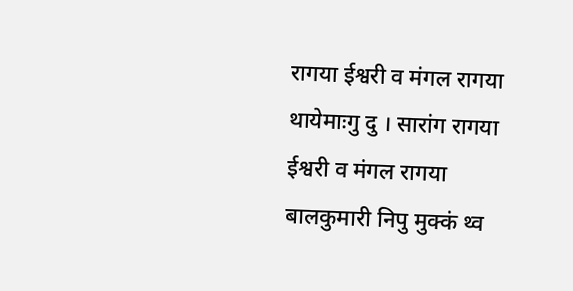रागया ईश्वरी व मंगल रागया थायेमाःगु दु । सारांग रागया ईश्वरी व मंगल रागया बालकुमारी निपु मुक्कं थ्व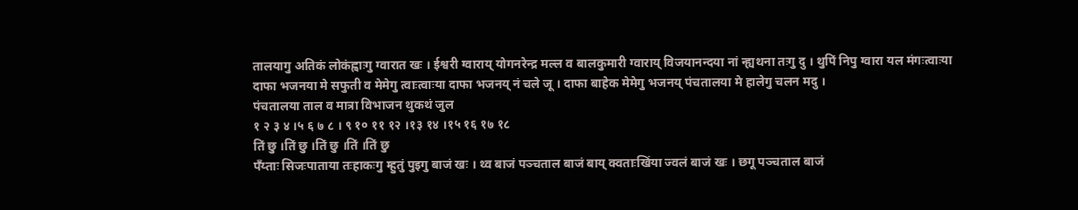तालयागु अतिकं लोकंह्वाःगु ग्वारात खः । ईश्वरी ग्वाराय् योगनरेन्द्र मल्ल व बालकुमारी ग्वाराय् विजयानन्दया नां न्ह्यथना तःगु दु । थुपिं निपु ग्वारा यल मंगःत्वाःया दाफा भजनया मे सफुती व मेमेगु त्वाःत्वाःया दाफा भजनय् नं चले जू । दाफा बाहेक मेमेगु भजनय् पंचतालया मे हालेगु चलन मदु ।
पंचतालया ताल व मात्रा विभाजन थुकथं जुल
१ २ ३ ४ ।५ ६ ७ ८ । ९ १० ११ १२ ।१३ १४ ।१५ १६ १७ १८
तिं छु ।तिं छु ।तिं छु ।तिं ।तिं छु
पँय्ताः सिजःपाताया तःहाकःगु म्हुतुं पुइगु बाजं खः । थ्व बाजं पञ्चताल बाजं बाय् क्वताःखिंया ज्वलं बाजं खः । छगू पञ्चताल बाजं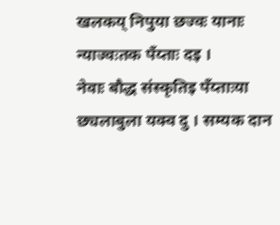खलकय् निपुया छज्वः यानाः न्याज्वःतक पँय्ताः दइ ।
नेवाः बौद्ध संस्कृतिइ पँय्ताःया छ्यलाबुला यक्व दु । सम्यक दान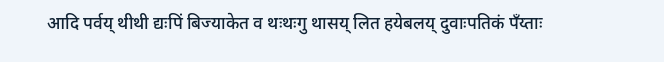आदि पर्वय् थीथी द्यःपिं बिज्याकेत व थःथःगु थासय् लित हयेबलय् दुवाःपतिकं पँय्ताः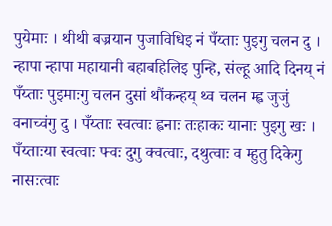पुयेमाः । थीथी बज्रयान पुजाविधिइ नं पँय्ताः पुइगु चलन दु । न्हापा न्हापा महायानी बहाबहिलिइ पुन्हि, संल्हू आदि दिनय् नं पँय्ताः पुइमाःगु चलन दुसां थौंकन्हय् थ्व चलन म्ह्व जुजुं वनाच्वंगु दु । पँय्ताः स्वत्वाः ह्वनाः तःहाकः यानाः पुइगु खः । पँय्ताःया स्वत्वाः फ्वः दुगु क्वत्वाः, दथुत्वाः व म्हुतु दिकेगु नासःत्वाः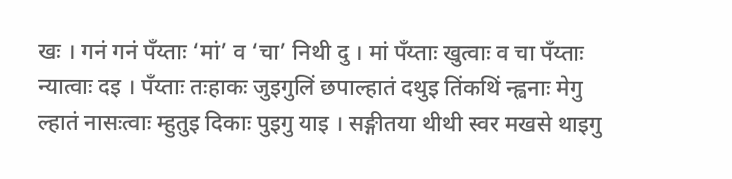खः । गनं गनं पँय्ताः ‘मां’ व ‘चा’ निथी दु । मां पँय्ताः खुत्वाः व चा पँय्ताः न्यात्वाः दइ । पँय्ताः तःहाकः जुइगुलिं छपाल्हातं दथुइ तिंकथिं न्ह्वनाः मेगु ल्हातं नासःत्वाः म्हुतुइ दिकाः पुइगु याइ । सङ्गीतया थीथी स्वर मखसे थाइगु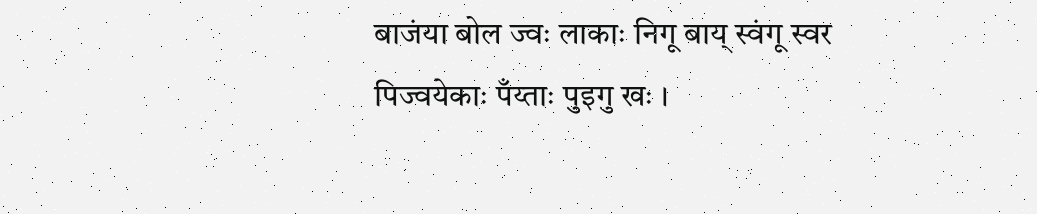बाजंया बोल ज्वः लाकाः निगू बाय् स्वंगू स्वर पिज्वयेकाः पँय्ताः पुइगु खः ।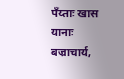पँय्ताः खास यानाः बज्राचार्य,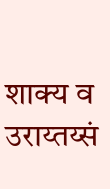शाक्य व उराय्तय्सं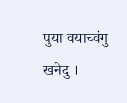पुया वयाच्वंगु खनेदु ।